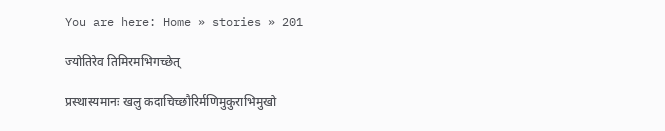You are here: Home » stories » 201

ज्योतिरेव तिमिरमभिगच्छेत्

प्रस्थास्यमानः खलु कदाचिच्छौरिर्मणिमुकुराभिमुखो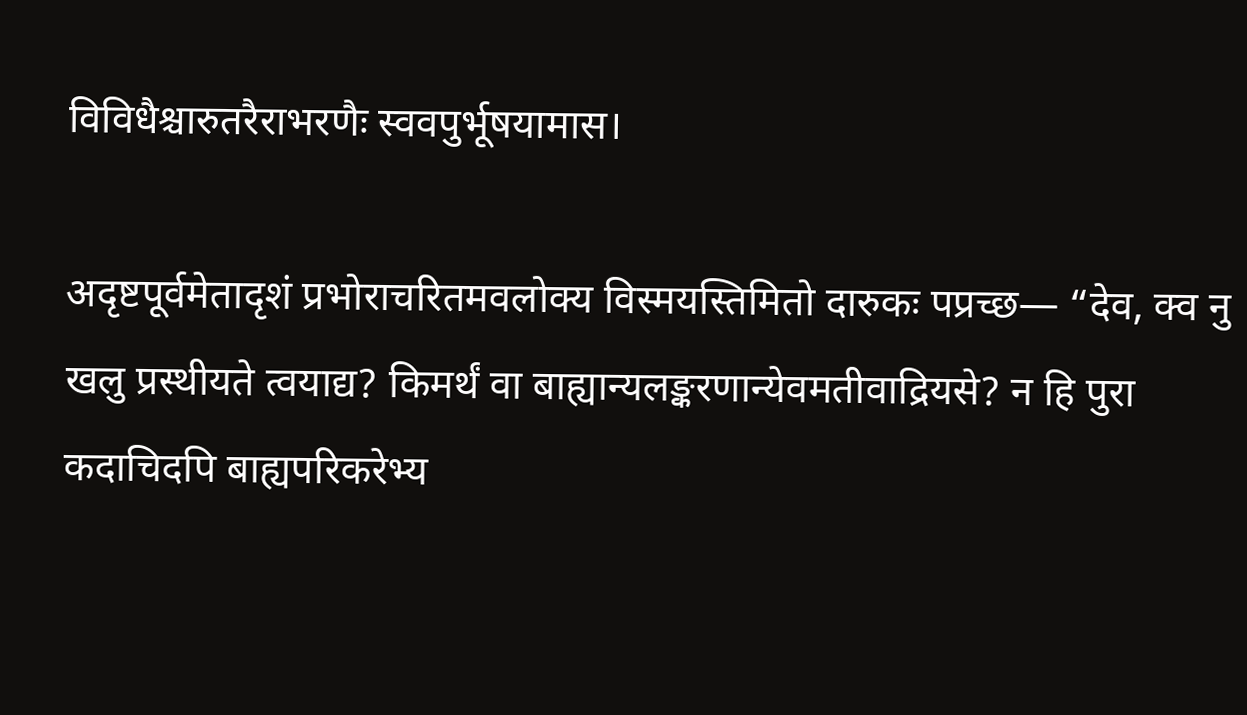विविधैश्चारुतरैराभरणैः स्ववपुर्भूषयामास।

अदृष्टपूर्वमेतादृशं प्रभोराचरितमवलोक्य विस्मयस्तिमितो दारुकः पप्रच्छ— “देव, क्व नु खलु प्रस्थीयते त्वयाद्य? किमर्थं वा बाह्यान्यलङ्करणान्येवमतीवाद्रियसे? न हि पुरा कदाचिदपि बाह्यपरिकरेभ्य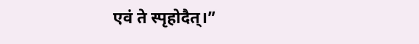एवं ते स्पृहोदैत्।”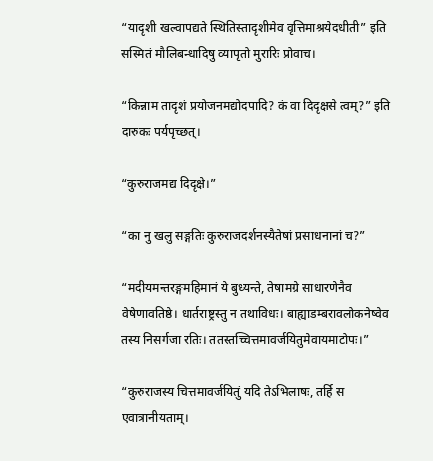“यादृशी खल्वापद्यते स्थितिस्तादृशीमेव वृत्तिमाश्रयेदधीती” इति सस्मितं मौलिबन्धादिषु व्यापृतो मुरारिः प्रोवाच।

“किन्नाम तादृशं प्रयोजनमद्योदपादि? कं वा दिदृक्षसे त्वम्?” इति दारुकः पर्यपृच्छत्।

“कुरुराजमद्य दिदृक्षे।”

“का नु खलु सङ्गतिः कुरुराजदर्शनस्यैतेषां प्रसाधनानां च?”

“मदीयमन्तरङ्गमहिमानं ये बुध्यन्ते, तेषामग्रे साधारणेनैव वेषेणावतिष्ठे। धार्तराष्ट्रस्तु न तथाविधः। बाह्याडम्बरावलोकनेष्वेव तस्य निसर्गजा रतिः। ततस्तच्चित्तमावर्जयितुमेवायमाटोपः।”

“कुरुराजस्य चित्तमावर्जयितुं यदि तेऽभिलाषः, तर्हि स एवात्रानीयताम्।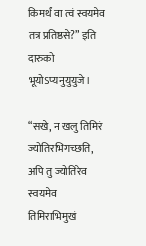किमर्थं वा त्वं स्वयमेव तत्र प्रतिष्ठसे?” इति दारुको भूयोऽप्यनुयुयुजे।

“सखे, न खलु तिमिरं ज्योतिरभिगच्छति, अपि तु ज्योतिरेव स्वयमेव तिमिराभिमुखं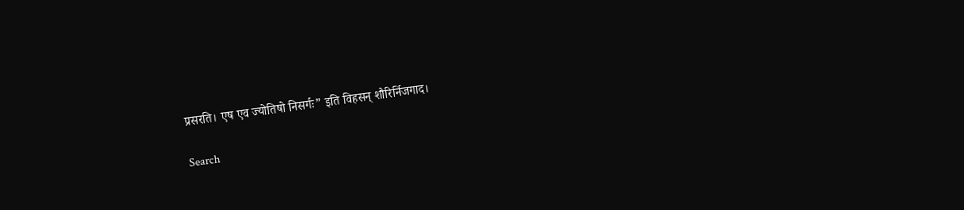प्रसरति। एष एव ज्योतिषो निसर्गः” इति विहसन् शौरिर्निजगाद।

Search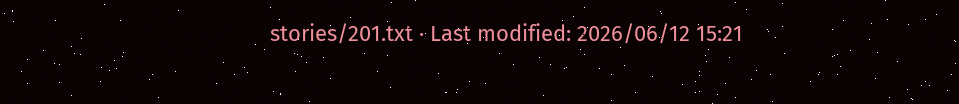stories/201.txt · Last modified: 2026/06/12 15:21